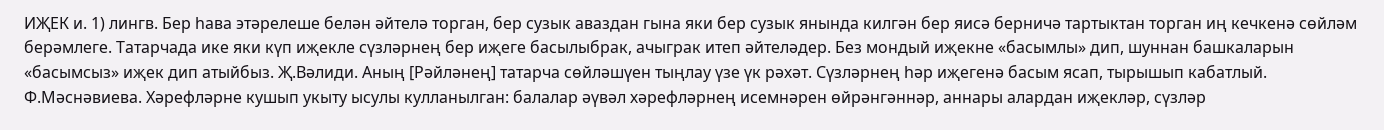ИҖЕК и. 1) лингв. Бер һава этәрелеше белән әйтелә торган, бер сузык аваздан гына яки бер сузык янында килгән бер яисә берничә тартыктан торган иң кечкенә сөйләм берәмлеге. Татарчада ике яки күп иҗекле сүзләрнең бер иҗеге басылыбрак, ачыграк итеп әйтеләдер. Без мондый иҗекне «басымлы» дип, шуннан башкаларын «басымсыз» иҗек дип атыйбыз. Җ.Вәлиди. Аның [Рәйләнең] татарча сөйләшүен тыңлау үзе үк рәхәт. Сүзләрнең һәр иҗегенә басым ясап, тырышып кабатлый. Ф.Мәснәвиева. Хәрефләрне кушып укыту ысулы кулланылган: балалар әүвәл хәрефләрнең исемнәрен өйрәнгәннәр, аннары алардан иҗекләр, сүзләр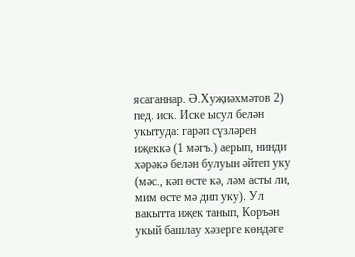ясаганнар. Ә.Хуҗиәхмәтов 2) пед. иск. Иске ысул белән укытуда: гарәп сүзләрен иҗеккә (1 мәгъ.) аерып, нинди хәрәкә белән булуын әйтеп уку (мәс., кәп өсте кә, ләм асты ли, мим өсте мә дип уку). Ул вакытта иҗек танып, Коръән укый башлау хәзерге көндәге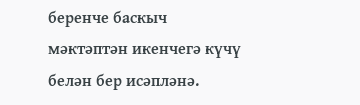беренче баскыч мәктәптән икенчегә күчү белән бер исәпләнә.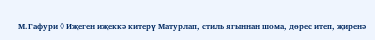М.Гафури ◊ Иҗеген иҗеккә китерү Матурлап, стиль ягыннан шома, дөрес итеп, җиренә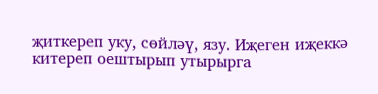җиткереп уку, сөйләү, язу. Иҗеген иҗеккә китереп оештырып утырырга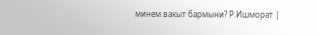минем вакыт бармыни? Р.Ишморат |